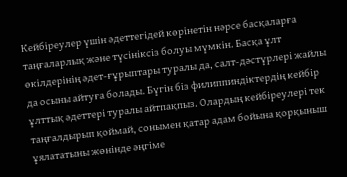Кейбіреулер үшін әдеттегідей көрінетін нәрсе басқаларға таңғаларлық және түсініксіз болуы мүмкін. Басқа ұлт өкілдерінің әдет-ғұрыптары туралы да, салт-дәстүрлері жайлы да осыны айтуға болады. Бүгін біз филиппиндіктердің кейбір ұлттық әдеттері туралы айтпақпыз. Олардың кейбіреулері тек таңғалдырып қоймай, сонымен қатар адам бойына қорқыныш ұялататыны жөнінде әңгіме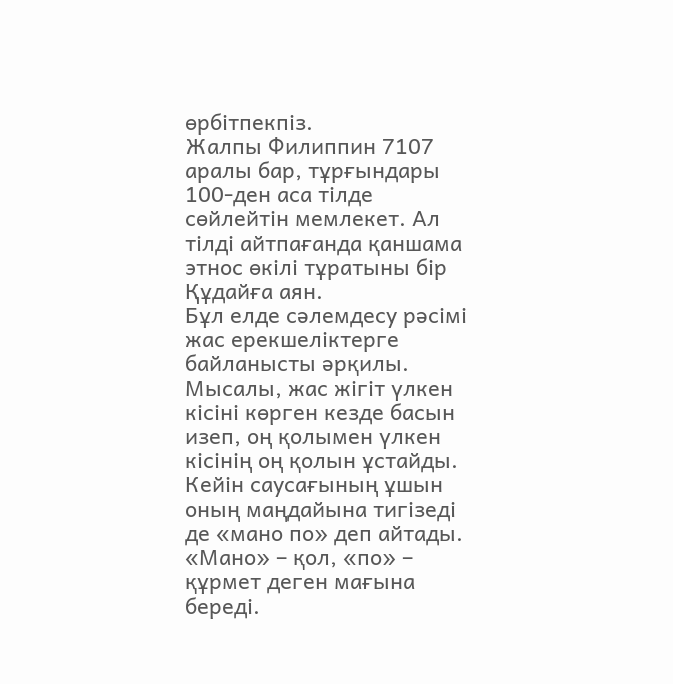өрбітпекпіз.
Жалпы Филиппин 7107 аралы бар, тұрғындары 100-ден аса тілде сөйлейтін мемлекет. Ал тілді айтпағанда қаншама этнос өкілі тұратыны бір Құдайға аян.
Бұл елде сәлемдесу рәсімі жас ерекшеліктерге байланысты әрқилы. Мысалы, жас жігіт үлкен кісіні көрген кезде басын изеп, оң қолымен үлкен кісінің оң қолын ұстайды. Кейін саусағының ұшын оның маңдайына тигізеді де «мано по» деп айтады. «Мано» – қол, «по» – құрмет деген мағына береді.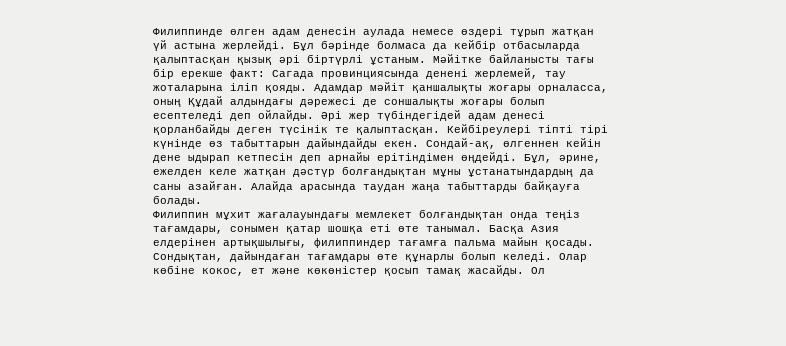Филиппинде өлген адам денесін аулада немесе өздері тұрып жатқан үй астына жерлейді. Бұл бәрінде болмаса да кейбір отбасыларда қалыптасқан қызық әрі біртүрлі ұстаным. Мәйітке байланысты тағы бір ерекше факт: Сагада провинциясында денені жерлемей, тау жоталарына іліп қояды. Адамдар мәйіт қаншалықты жоғары орналасса, оның Құдай алдындағы дәрежесі де соншалықты жоғары болып есептеледі деп ойлайды. Әрі жер түбіндегідей адам денесі қорланбайды деген түсінік те қалыптасқан. Кейбіреулері тіпті тірі күнінде өз табыттарын дайындайды екен. Сондай-ақ, өлгеннен кейін дене ыдырап кетпесін деп арнайы ерітіндімен өңдейді. Бұл, әрине, ежелден келе жатқан дәстүр болғандықтан мұны ұстанатындардың да саны азайған. Алайда арасында таудан жаңа табыттарды байқауға болады.
Филиппин мұхит жағалауындағы мемлекет болғандықтан онда теңіз тағамдары, сонымен қатар шошқа еті өте танымал. Басқа Азия елдерінен артықшылығы, филиппиндер тағамға пальма майын қосады. Сондықтан, дайындаған тағамдары өте құнарлы болып келеді. Олар көбіне кокос, ет және көкөністер қосып тамақ жасайды. Ол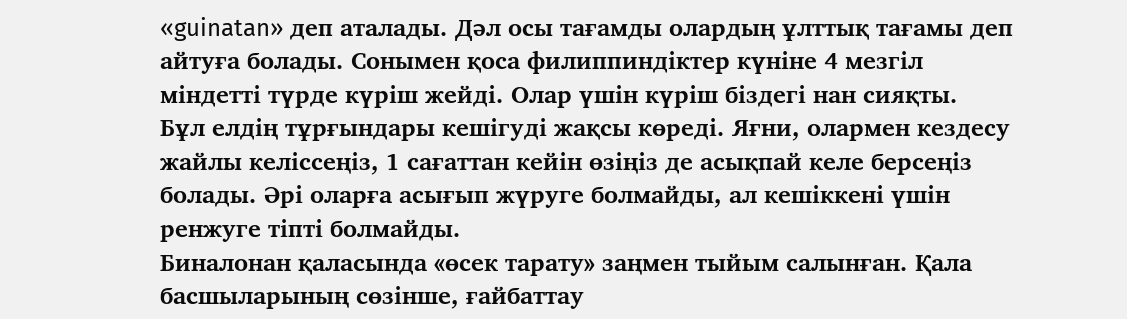«guinatan» деп аталады. Дәл осы тағамды олардың ұлттық тағамы деп айтуға болады. Сонымен қоса филиппиндіктер күніне 4 мезгіл міндетті түрде күріш жейді. Олар үшін күріш біздегі нан сияқты.
Бұл елдің тұрғындары кешігуді жақсы көреді. Яғни, олармен кездесу жайлы келіссеңіз, 1 сағаттан кейін өзіңіз де асықпай келе берсеңіз болады. Әрі оларға асығып жүруге болмайды, ал кешіккені үшін ренжуге тіпті болмайды.
Биналонан қаласында «өсек тарату» заңмен тыйым салынған. Қала басшыларының сөзінше, ғайбаттау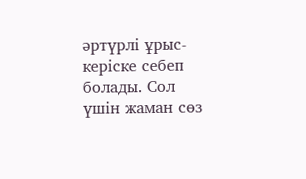әртүрлі ұрыс-керіске себеп болады. Сол үшін жаман сөз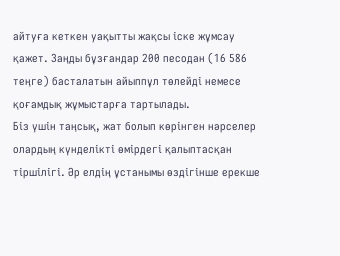айтуға кеткен уақытты жақсы іске жұмсау қажет. Заңды бұзғандар 200 песодан (16 586 теңге) басталатын айыппұл төлейді немесе қоғамдық жұмыстарға тартылады.
Біз үшін таңсық, жат болып көрінген нәрселер олардың күнделікті өмірдегі қалыптасқан тіршілігі. Әр елдің ұстанымы өздігінше ерекше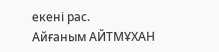екені рас.
Айғаным АЙТМҰХАН